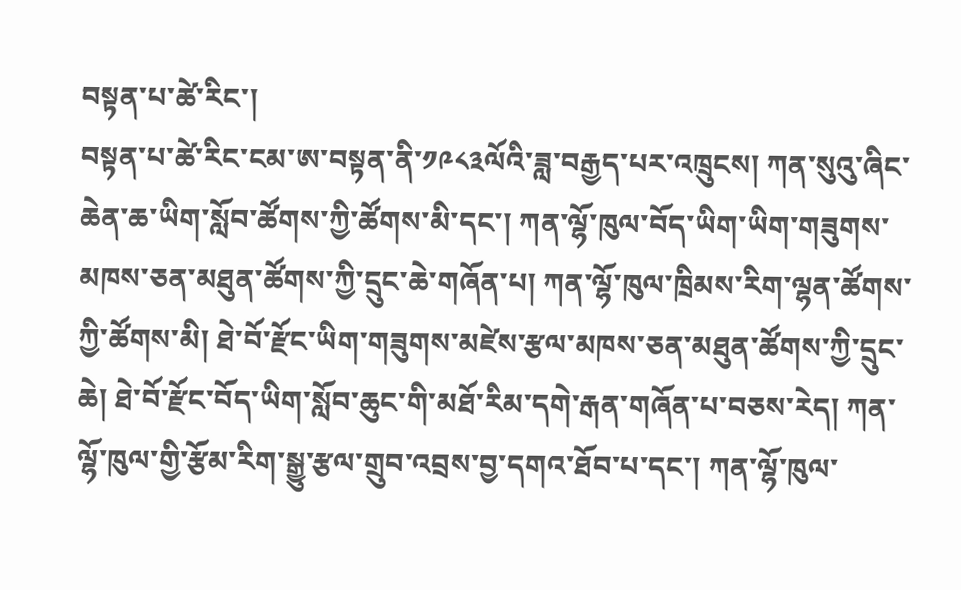བསྟན་པ་ཚེ་རིང་།
བསྟན་པ་ཚེ་རིང་ངམ་ཨ་བསྟན་ནི་༡༩༨༣ལོའི་ཟླ་བརྒྱད་པར་འཁྲུངས། ཀན་སུའུ་ཞིང་ཆེན་ཆ་ཡིག་སློབ་ཚོགས་ཀྱི་ཚོགས་མི་དང་། ཀན་ལྷོ་ཁུལ་བོད་ཡིག་ཡིག་གཟུགས་མཁས་ཅན་མཐུན་ཚོགས་ཀྱི་དྲུང་ཆེ་གཞོན་པ། ཀན་ལྷོ་ཁུལ་ཁྲིམས་རིག་ལྷན་ཚོགས་ཀྱི་ཚོགས་མི། ཐེ་བོ་རྫོང་ཡིག་གཟུགས་མཛེས་རྩལ་མཁས་ཅན་མཐུན་ཚོགས་ཀྱི་དྲུང་ཆེ། ཐེ་བོ་རྫོང་བོད་ཡིག་སློབ་ཆུང་གི་མཐོ་རིམ་དགེ་རྒན་གཞོན་པ་བཅས་རེད། ཀན་ལྷོ་ཁུལ་གྱི་རྩོམ་རིག་སྒྱུ་རྩལ་གྲུབ་འབྲས་བྱ་དགའ་ཐོབ་པ་དང་། ཀན་ལྷོ་ཁུལ་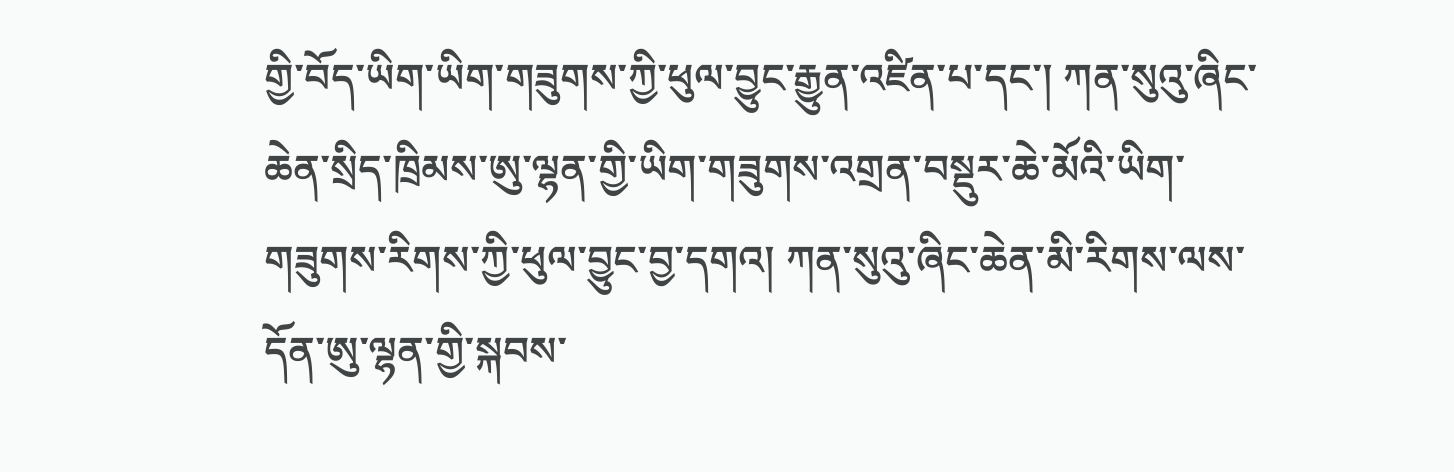གྱི་བོད་ཡིག་ཡིག་གཟུགས་ཀྱི་ཕུལ་བྱུང་རྒྱུན་འཛིན་པ་དང་། ཀན་སུའུ་ཞིང་ཆེན་སྲིད་ཁྲིམས་ཨུ་ལྷན་གྱི་ཡིག་གཟུགས་འགྲན་བསྡུར་ཆེ་མོའི་ཡིག་གཟུགས་རིགས་ཀྱི་ཕུལ་བྱུང་བྱ་དགའ། ཀན་སུའུ་ཞིང་ཆེན་མི་རིགས་ལས་དོན་ཨུ་ལྷན་གྱི་སྐབས་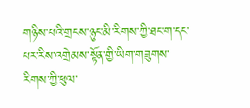གཉིས་པའི་གྲངས་ཉུང་མི་རིགས་ཀྱི་ཐང་ག་དང་པར་རིས་འགྲེམས་སྟོན་གྱི་ཡིག་གཟུགས་རིགས་ཀྱི་ཕུལ་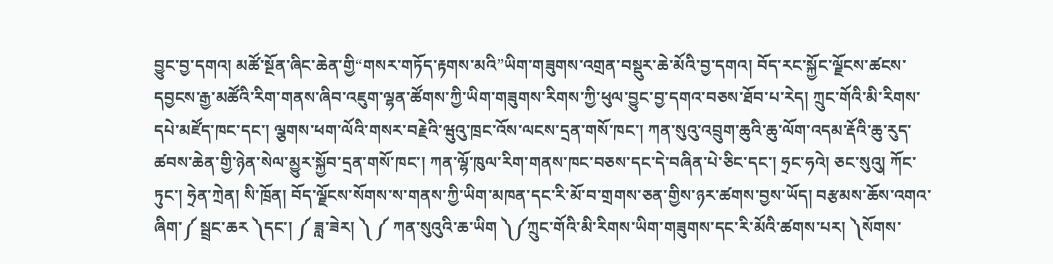བྱུང་བྱ་དགའ། མཚོ་སྔོན་ཞིང་ཆེན་གྱི“གསར་གཏོད་རྟགས་མའི”ཡིག་གཟུགས་འགྲན་བསྡུར་ཆེ་མོའི་བྱ་དགའ། བོད་རང་སྐྱོང་ལྗོངས་ཚངས་དབྱངས་རྒྱ་མཚོའི་རིག་གནས་ཞིབ་འཇུག་ལྷན་ཚོགས་ཀྱི་ཡིག་གཟུགས་རིགས་ཀྱི་ཕུལ་བྱུང་བྱ་དགའ་བཅས་ཐོབ་པ་རེད། ཀྲུང་གོའི་མི་རིགས་དཔེ་མཛོད་ཁང་དང་། ལྕགས་ཕག་ལོའི་གསར་བརྗེའི་ཝུའུ་ཁྲང་འོས་ལངས་དྲན་གསོ་ཁང་། ཀན་སུའུ་འབྲུག་ཆུའི་ཆུ་ལོག་འདམ་རྡོའི་ཆུ་རུད་ཚབས་ཆེན་གྱི་ཉེན་སེལ་མྱུར་སྐྱོབ་དྲན་གསོ་ཁང་། ཀན་ལྷོ་ཁུལ་རིག་གནས་ཁང་བཅས་དང་དེ་བཞིན་པེ་ཅིང་དང་། ཧྲང་ཧའེ། ཅང་སུའུ། ཀོང་ཏུང་། ཧྲེན་ཀྲེན། སི་ཁྲོན། བོད་ལྗོངས་སོགས་ས་གནས་ཀྱི་ཡིག་མཁན་དང་རི་མོ་བ་གྲགས་ཅན་གྱིས་ཉར་ཚགས་བྱས་ཡོད། བརྩམས་ཆོས་འགའ་ཞིག་༼ སྦྲང་ཆར ༽དང་། ༼ ཟླ་ཟེར། ༽ ༼ ཀན་སུའུའི་ཆ་ཡིག ༽༼ཀྲུང་གོའི་མི་རིགས་ཡིག་གཟུགས་དང་རི་མོའི་ཚགས་པར། ༽སོགས་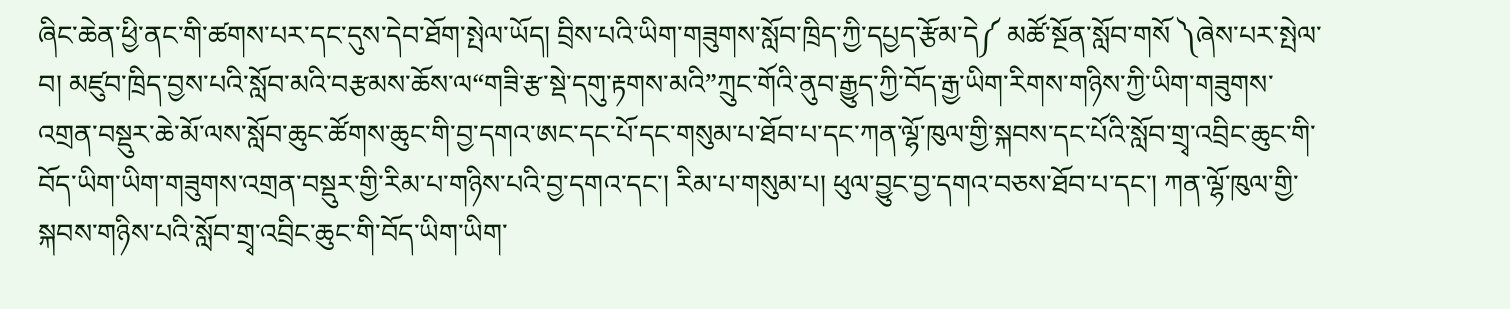ཞིང་ཆེན་ཕྱི་ནང་གི་ཚགས་པར་དང་དུས་དེབ་ཐོག་སྤེལ་ཡོད། བྲིས་པའི་ཡིག་གཟུགས་སློབ་ཁྲིད་ཀྱི་དཔྱད་རྩོམ་དེ༼ མཚོ་སྔོན་སློབ་གསོ ༽ཞེས་པར་སྤེལ་བ། མཛུབ་ཁྲིད་བྱས་པའི་སློབ་མའི་བརྩམས་ཆོས་ལ“གཟི་རྩ་སྡེ་དགུ་རྟགས་མའི”ཀྲུང་གོའི་ནུབ་རྒྱུད་ཀྱི་བོད་རྒྱ་ཡིག་རིགས་གཉིས་ཀྱི་ཡིག་གཟུགས་འགྲན་བསྡུར་ཆེ་མོ་ལས་སློབ་ཆུང་ཚོགས་ཆུང་གི་བྱ་དགའ་ཨང་དང་པོ་དང་གསུམ་པ་ཐོབ་པ་དང་ཀན་ལྷོ་ཁུལ་གྱི་སྐབས་དང་པོའི་སློབ་གྲྭ་འབྲིང་ཆུང་གི་བོད་ཡིག་ཡིག་གཟུགས་འགྲན་བསྡུར་གྱི་རིམ་པ་གཉིས་པའི་བྱ་དགའ་དང་། རིམ་པ་གསུམ་པ། ཕུལ་བྱུང་བྱ་དགའ་བཅས་ཐོབ་པ་དང་། ཀན་ལྷོ་ཁུལ་གྱི་སྐབས་གཉིས་པའི་སློབ་གྲྭ་འབྲིང་ཆུང་གི་བོད་ཡིག་ཡིག་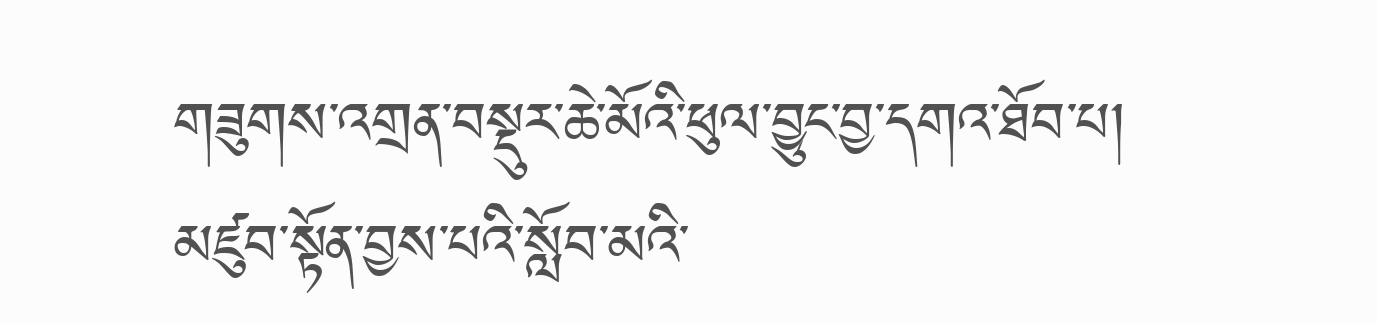གཟུགས་འགྲན་བསྡུར་ཆེ་མོའི་ཕུལ་བྱུང་བྱ་དགའ་ཐོབ་པ། མཛུབ་སྟོན་བྱས་པའི་སློབ་མའི་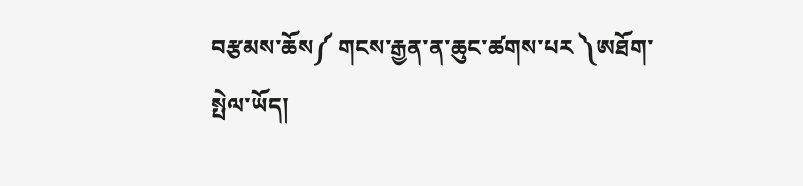བརྩམས་ཆོས༼ གངས་རྒྱན་ན་ཆུང་ཚགས་པར ༽ཨཐོག་སྤེལ་ཡོད།